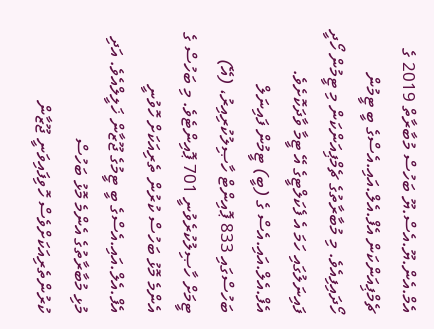އެމް.އެން.ޔޫ.އެސް.ޔޫ ބަހުސް މުބާރާތް 2019 ގެ ޗެމްޕިއަންކަން އެފް.އެލް.އައި.އެސްގެ ބީ ޓީމުން ހޯދައިފިއެވެ. މި މުބާރާތުގެ ޗެމްޕިއަންކަން މި ޓީމުން ހޯދީ ފައިނަލުގައި ހަމަ އެ ފެކަލްޓީގެ އޭ ޓީމާ ވާދަކޮށެވެ.
އެފް.އެލް.އައި.އެސް ގެ (ބީ) ޓީމުން ފައިނަލް ބަހުސްގައި 833 ޕޮއިންޓް ހާޞިލުކުރިއިރު، (އޭ) ޓީމަށް ހާޞިލުކުރެވުނީ 701 ޕޮއިންޓެވެ. މި ބަހުސް ގެ އެންމެ މޮޅު ބަހުސް ކުރުން ތެރިއަކަށް ހޮވުނީ އެފް.އެލް.އައި.އެސްގެ ބީ ޓީމުގެ ޖޫޒާން ޚަލީލްއެވެ. އަދި މުޅި މުބާރާތުގެ އެންމެ މޮޅު ބަހުސް ކުރުންތެރިއަކަށްވެސް ހޮވިފައިވަނީ ޖޫޒާން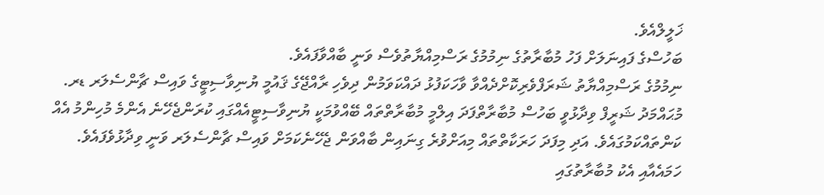ޚަލީލްއެވެ.
ބަހުސްގެ ފައިނަލަށް ފަހު މުބާރާތުގެ ނިމުމުގެ ރަސްމިއްޔާތުވެސް ވަނީ ބާއްވާފައެވެ.
ނިމުމުގެ ރަސްމިއްޔާތު ޝަރަފްވެރިކޮށްދެއްވާ ވާހަކަފުޅު ދައްކަވަމުން ދިވެހި ރާއްޖޭގެ ޤައުމީ ޔުނިވާސިޓީގެ ވައިސް ޗާންސެލަރ ޑރ. މުޙައްމަދު ޝަރީފް ވިދާޅުވީ ބަހުސް މުބާރާތްފަދަ އިލްމީ މުބާރާތްތައް ބޭއްވުމަކީ ޔުނިވާސިޓީއެއްގައި ކުރަންޖެހޭނެ އެންމެ މުހިންމު އެއް ކަންތައްކަމުގައެވެ. އަދި މިފަދަ ހަރަކާތްތައް މިއަށްވުރެ ގިނައިން ބާއްވަން ޖެހޭނެކަމަށް ވައިސް ޗާންސެލަރ ވަނީ ވިދާޅުވެފައެވެ. ހަމައެއާއި އެކު މުބާރާތުގައި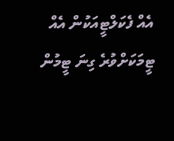އެއް ފެކަލްޓީއަކުން އެއް ޓީމަކަށްވުރެ ގިނަ ޓީމުން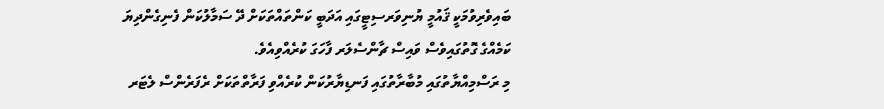ބައިވެރިވުމަކީ ޤައުމީ ޔުނިވަރސިޓީގައި އަދަބީ ކަންތައްތަކަށް ދޭ ސަމާލުކަން ފެނިގެންދިޔަ ކަމެއްގެ ގޮތުގައިވެސް ވައިސް ޗާންސެލަރ ފާހަގަ ކުރެއްވިއެވެ.
މި ރަސްމިއްޔާތުގައި މުބާރާތުގައި ފަނޑިޔާރުކަން ކުރެއްވި ފަރާތްތަކަށް ރެފަރެންސް ލެޓަރ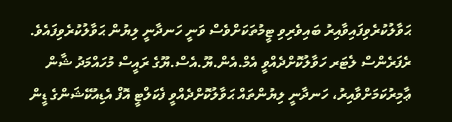ޙަވާލުކުރެވިފައިވާއިރު ބައިވެރިވި ޓީމުތަކަށްވެސް ވަނީ ހަނދާނީ ލިޔުން ޙަވާލުކުރެވިފައެވެ.
ރެފަރެންސް ލެޓަރ ހަވާލުކޮށްދެއްވީ އެމް.އެން.ޔޫ.އެސް.ޔޫގެ ރައީސް މުހައްމަދު ޝާން ޢާމިރުކަމަށްވާއިރު، ހަނދާނީ ލިޔުންތައް ޙަވާލުކޮށްދެއްވީ ފެކަލްޓީ އޮފް އެޑިއުކޭޝަންގެ ޑީން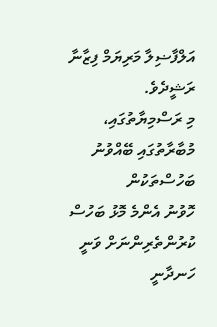އަލްފާޟިލާ މަރިޔަމް ފިޒާނާ ރަޝީދެވެ.
މި ރަސްމިޔާތުގައި، މުބާރާތުގައި ބޭއްވުނު ބަހުސްތަކުން
ހޮވުނު އެންމެ މޮޅު ބަހުސް ކުރުންތެރިންނަށް ވަނީ ހަނދާނީ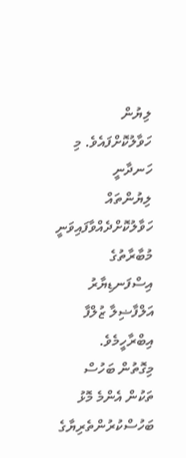ލިޔުން ހަވާލުކޮށްފައެވެ. މި ހަނދާނީ
ލިޔުންތައް ހަވާލުކޮށްދެއްވާފައިވަނީ މުބާރާތުގެ އިސްފަނޑިޔާރު އަލްފާޟިލާ ޒުލްފާ
އިބްރާހީމެވެ.
މިގޮތުން ބަހުސް ތަކުން އެންމެ މޮޅު ބަހުސްކުރުންތެރިޔާގެ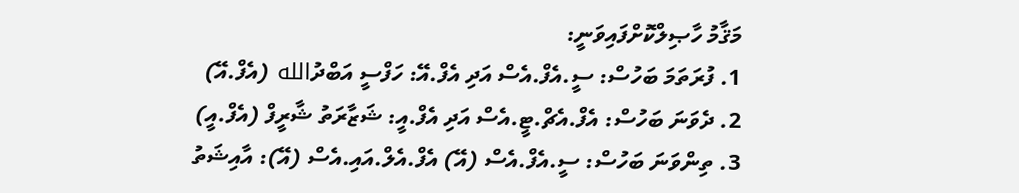މަޤާމު ހާޞިލްކޮށްފައިވަނީ:
1. ފުރަތަމަ ބަހުސް: ސީ.އެފް.އެސް އަދި އެފް.އޭ: ހަފްސީ އަބްދުالله (އެފް.އޭ)
2. ދެވަނަ ބަހުސް: އެފް.އެޗް.ޓީ.އެސް އަދި އެފް.އީ: ޝަޒާރަތު ޝާރީފް (އެފް.އީ)
3. ތިންވަނަ ބަހުސް: ސީ.އެފް.އެސް (އޭ) އެފް.އެލް.އައި.އެސް (އޭ): އާއިޝަތު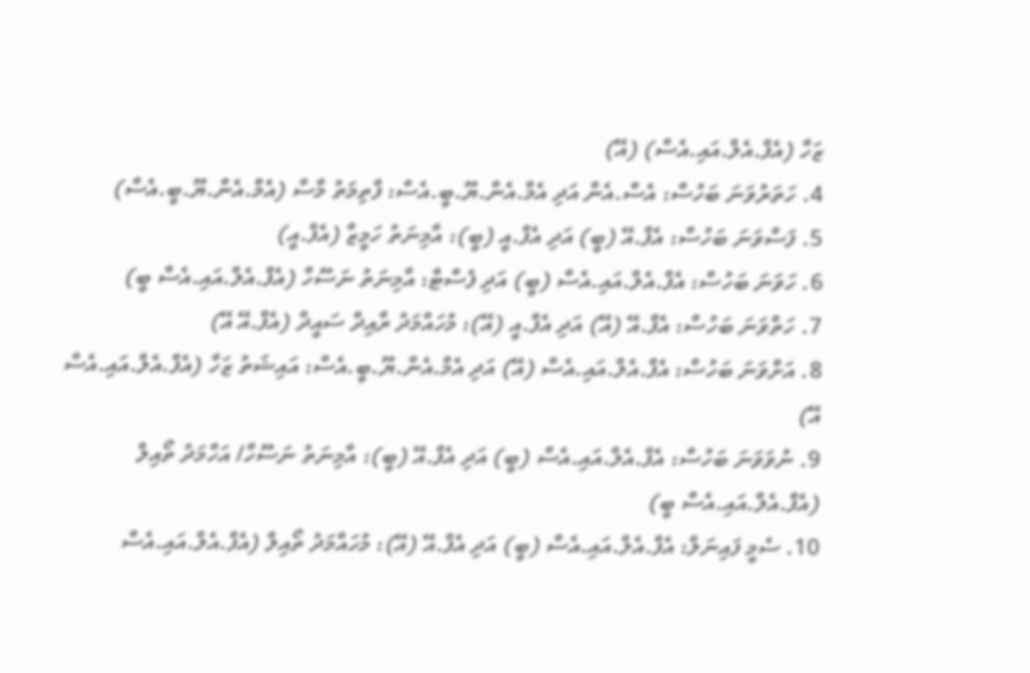ޒަހާ (އެފް.އެލް.އައި.އެސް) (އޭ)
4. ހަތަރުވަނަ ބަހުސް: އެސް.އެން އަދި އެމް.އެން.ޔޫ.ބީ.އެސް: ފާތިމަތު މާސާ (އެމް.އެން.ޔޫ.ބީ.އެސް)
5. ފަސްވަނަ ބަހުސް: އެފް.އޭ (ބީ) އަދި އެފް.އީ (ބީ): އާމިނަތު ހަމީޒާ (އެފް.އީ)
6. ހަވަނަ ބަހުސް: އެފް.އެލް.އައި.އެސް (ބީ) އަދި ފެސްޓް: އާމިނަތު ނަސޫހާ (އެފް.އެލް.އައި.އެސް ބީ)
7. ހަތްވަނަ ބަހުސް: އެފް.އޭ (އޭ) އަދި އެފް.އީ (އޭ): މުހައްމަދު ރާއިދް ސައީދް (އެފް.އޭ އޭ)
8. އަށްވަނަ ބަހުސް: އެފް.އެލް.އައި.އެސް (އޭ) އަދި އެމް.އެން.ޔޫ.ބީ.އެސް: އައިޝަތު ޒަހާ (އެފް.އެލް.އައި.އެސް އޭ)
9. ނުވަވަނަ ބަހުސް: އެފް.އެލް.އައި.އެސް (ބީ) އަދި އެފް.އޭ (ބީ): އާމިނަތު ނަސޫހާ/ އަހްމަދު ތޯއިލް (އެފް.އެލް.އައި.އެސް ބީ)
10. ސެމީ ފައިނަލް: އެފް.އެލް.އައި.އެސް (ބީ) އަދި އެފް.އޭ (އޭ): މުހައްމަދު ތޯއިލް (އެފް.އެލް.އައި.އެސް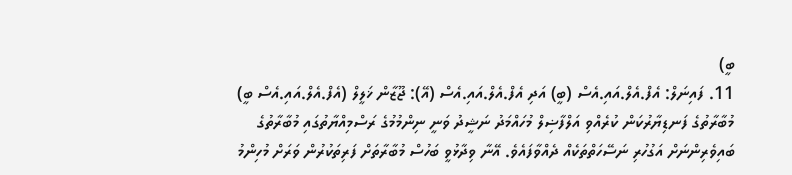ބީ)
11. ފައިނަލް: އެފް.އެލް.އައި.އެސް (ބީ) އަދި އެފް.އެލް.އައި.އެސް (އޭ): ޖޫޒާން ޚަލީލް (އެފް.އެލް.އައި.އެސް ބީ)
މުބާރާތުގެ ފަނޑިޔާރުކަން ކުރެއްވި އަލްފާޟިލް މުހައްމަދު ނަޝީދު ވަނީ ނިންމުމުގެ ރަސްމިއްޔާތުގައި މުބާރާތުގެ ބައިވެރިންނަށް އަގުހުރި ނަސޭހަތްތަކެއް ދެއްވާފައެވެ. އޭނާ ވިދާޅުވީ ބަހުސް މުބާރާތަށް ފަރިތަކުރުން ވަރަށް މުހިންމު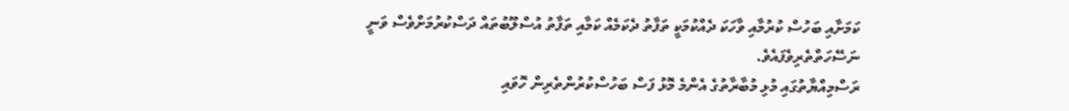ކަމަށާއި ބަހުސް ކުރުމާއި ވާހަކަ ދެއްކުމަކީ ތަފާތު ދެކަމެއް ކަމާއި ތަފާތު އުސްލޫބުތައް ދަސްކުރުމަށްވެސް ވަނީ ނަސޭހަތްތެރިވެފައެވެ.
ރަސްމިއްޔާތުގައި މުޅި މުބާރާތުގެ އެންމެ މޮޅު ފަސް ބަހުސްކުރުންތެރިން ހޮވައި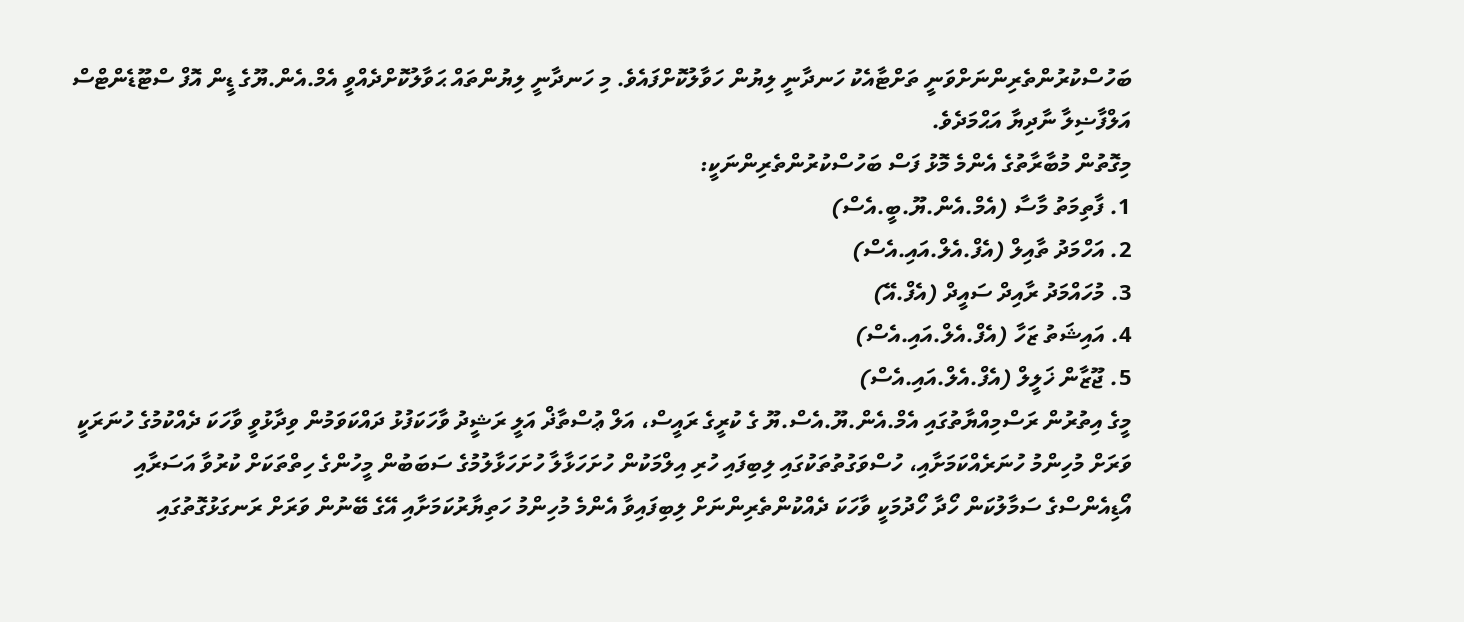ބަހުސްކުރުންތެރިންނަށްވަނީ ތަށްޓާއެކު ހަނދާނީ ލިޔުން ހަވާލުކޮށްފައެވެ. މި ހަނދާނީ ލިޔުންތައް ޙަވާލުކޮށްދެއްވީ އެމް.އެން.ޔޫގެ ޑީން އޮފް ސްޓޫޑެންޓްސް އަލްފާޟިލާ ނާދިޔާ އަޙްމަދެވެ.
މިގޮތުން މުބާރާތުގެ އެންމެ މޮޅު ފަސް ބަހުސްކުރުންތެރިންނަކީ:
1. ފާތިމަތު މާސާ (އެމް.އެން.ޔޫ.ބީ.އެސް)
2. އަހްމަދު ތާއިލް (އެފް.އެލް.އައި.އެސް)
3. މުހައްމަދު ރާއިދް ސައީދް (އެފް.އޭ)
4. އައިޝަތު ޒަހާ (އެފް.އެލް.އައި.އެސް)
5. ޖޫޒާން ޚަލީލް (އެފް.އެލް.އައި.އެސް)
މީގެ އިތުރުން ރަސްމިއްޔާތުގައި އެމް.އެން.ޔޫ.އެސް.ޔޫ ގެ ކުރީގެ ރައީސް، އަލް ޢުސްތާޛް އަލީ ރަޝީދު ވާހަކަފުޅު ދައްކަވަމުން ވިދާޅުވީ ވާހަކަ ދެއްކުމުގެ ހުނަރަކީ ވަރަށް މުހިންމު ހުނަރެއްކަމަށާއި، ހުސްވަގުތުތަކުގައި ލިބިފައި ހުރި އިލްމަކުން ހުށަހަޅާލާ ހުށަހަޅާލުމުގެ ސަބަބުން މީހުންގެ ހިތްތަކަށް ކުރުވާ އަސަރާއި އޯޑިއެންސްގެ ސަމާލުކަން ހޯދާ ހޯދުމަކީ ވާހަކަ ދެއްކުންތެރިންނަށް ލިބިފައިވާ އެންމެ މުހިންމު ހަތިޔާރުކަމަށާއި އޭގެ ބޭނުން ވަރަށް ރަނގަޅުގޮތުގައި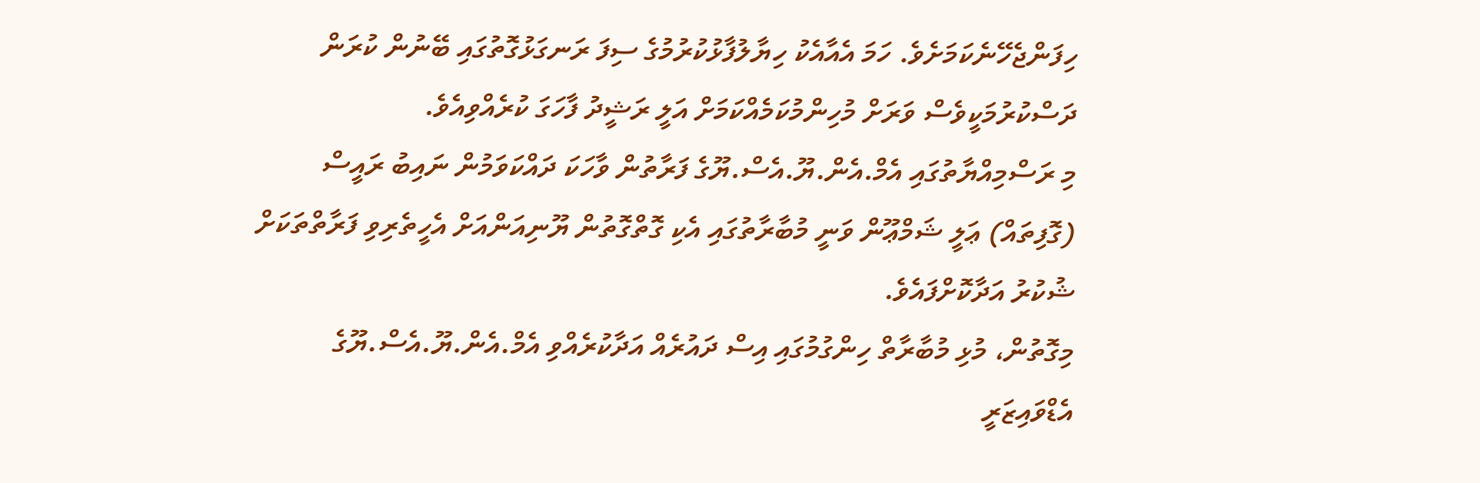ހިފަންޖެހޭނެކަމަށެވެ. ހަމަ އެއާއެކު ހިޔާލުފާޅުކުރުމުގެ ސިފަ ރަނގަޅުގޮތުގައި ބޭނުން ކުރަން ދަސްކުރުމަކީވެސް ވަރަށް މުހިންމުކަމެއްކަމަށް އަލީ ރަޝީދު ފާހަގަ ކުރެއްވިއެވެ.
މި ރަސްމިއްޔާތުގައި އެމް.އެން.ޔޫ.އެސް.ޔޫގެ ފަރާތުން ވާހަކަ ދައްކަވަމުން ނައިބު ރައީސް (ގޮފިތައް) ޢަލީ ޝަމްޢޫން ވަނީ މުބާރާތުގައި އެކި ގޮތްގޮތުން ޔޫނިއަންއަށް އެހީތެރިވި ފަރާތްތަކަށް ޝުކުރު އަދާކޮށްފައެވެ.
މިގޮތުން، މުޅި މުބާރާތް ހިންގުމުގައި އިސް ދައުރެއް އަދާކުރެއްވި އެމް.އެން.ޔޫ.އެސް.ޔޫގެ އެޑްވައިޒަރީ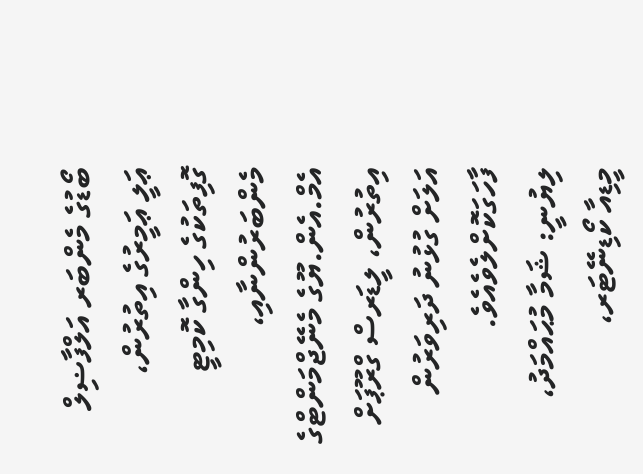ބޯޑުގެ މެންބަރ އަލްފާޟިލް ޢަލީ ޢަމީރުގެ އިތުރުން، ގޮފިތަކުގެ ހިންގާ ކޮމިޓީ މެންބަރުންނާއި، އެމް.އެން.ޔޫގެ މެނޭޖްމަންޓްގެ އިތުރުން، ލީޑަރސް ގްރޫޕަށް އަލަށް ގުޅުނު ދަރިވަރުން ފާހަގަކޮށްލެވެއެވެ.
ލިޔުނީ: ޝަމާ މުޙައްމަދު،
މީޑިއާ ކޯޑިނޭޓަރ،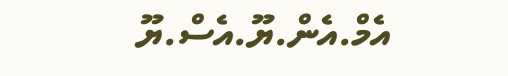އެމް.އެން.ޔޫ.އެސް.ޔޫ